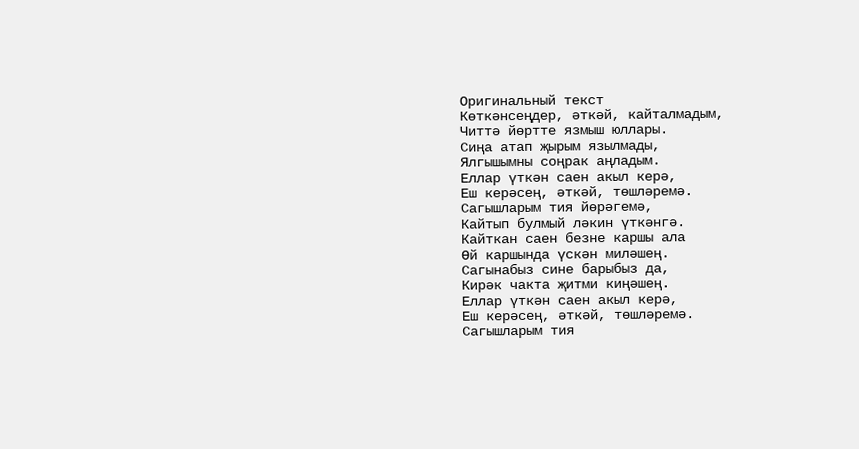Оригинальный текст
Көткәнсеңдер, әткәй, кайталмадым,
Читтә йөртте язмыш юллары.
Сиңа атап җырым язылмады,
Ялгышымны соңрак аңладым.
Еллар үткән саен акыл керә,
Еш керәсең, әткәй, төшләремә.
Сагышларым тия йөрәгемә,
Кайтып булмый ләкин үткәнгә.
Кайткан саен безне каршы ала
Өй каршында үскән миләшең.
Сагынабыз сине барыбыз да,
Кирәк чакта җитми киңәшең.
Еллар үткән саен акыл керә,
Еш керәсең, әткәй, төшләремә.
Сагышларым тия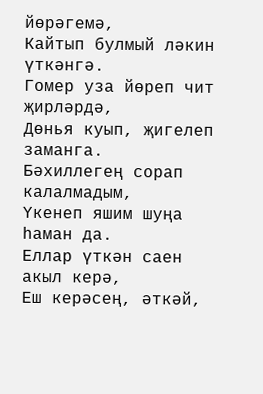йөрәгемә,
Кайтып булмый ләкин үткәнгә.
Гомер уза йөреп чит җирләрдә,
Дөнья куып, җигелеп заманга.
Бәхиллегең сорап калалмадым,
Үкенеп яшим шуңа һаман да.
Еллар үткән саен акыл керә,
Еш керәсең, әткәй,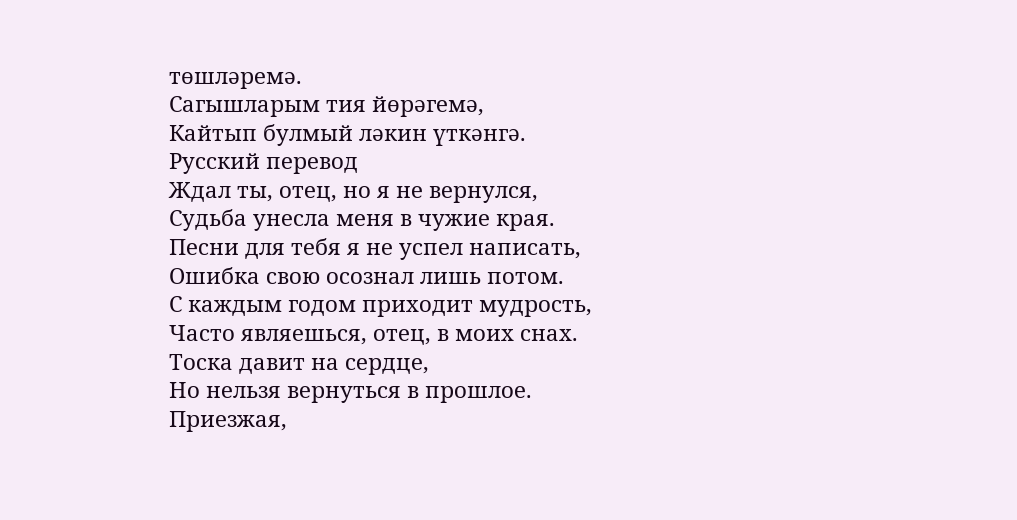төшләремә.
Сагышларым тия йөрәгемә,
Кайтып булмый ләкин үткәнгә.
Русский перевод
Ждал ты, отец, но я не вернулся,
Судьба унесла меня в чужие края.
Песни для тебя я не успел написать,
Ошибка свою осознал лишь потом.
С каждым годом приходит мудрость,
Часто являешься, отец, в моих снах.
Тоска давит на сердце,
Но нельзя вернуться в прошлое.
Приезжая,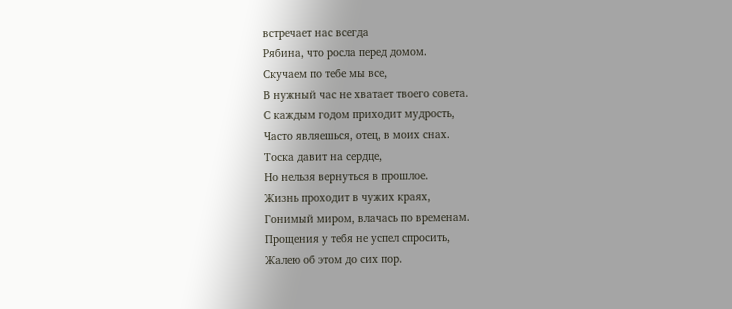встречает нас всегда
Рябина, что росла перед домом.
Скучаем по тебе мы все,
В нужный час не хватает твоего совета.
С каждым годом приходит мудрость,
Часто являешься, отец, в моих снах.
Тоска давит на сердце,
Но нельзя вернуться в прошлое.
Жизнь проходит в чужих краях,
Гонимый миром, влачась по временам.
Прощения у тебя не успел спросить,
Жалею об этом до сих пор.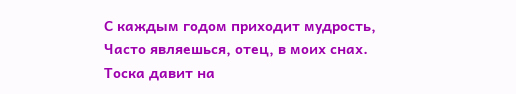С каждым годом приходит мудрость,
Часто являешься, отец, в моих снах.
Тоска давит на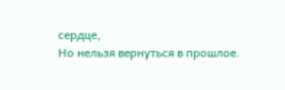сердце,
Но нельзя вернуться в прошлое.